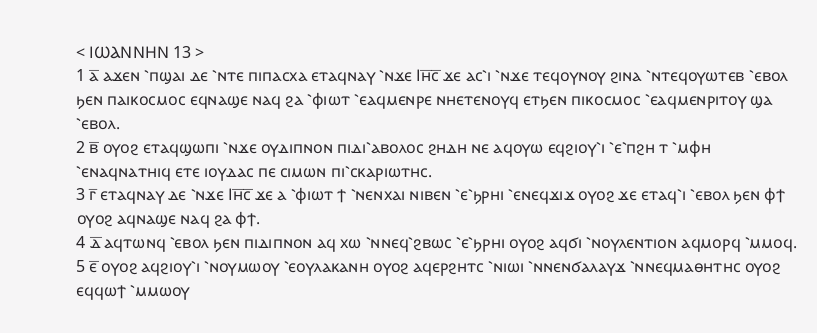< ⲒⲰⲀⲚⲚⲎⲚ 13 >
1 ⲁ̅ ⲁϫⲉⲛ ⳿ⲡϣⲁⲓ ⲇⲉ ⳿ⲛⲧⲉ ⲡⲓⲡⲁⲥⲭⲁ ⲉⲧⲁϥⲛⲁⲩ ⳿ⲛϫⲉ Ⲓⲏ̅ⲥ̅ ϫⲉ ⲁⲥ⳿ⲓ ⳿ⲛϫⲉ ⲧⲉϥⲟⲩⲛⲟⲩ ϩⲓⲛⲁ ⳿ⲛⲧⲉϥⲟⲩⲱⲧⲉⲃ ⳿ⲉⲃⲟⲗ ϧⲉⲛ ⲡⲁⲓⲕⲟⲥⲙⲟⲥ ⲉϥⲛⲁϣⲉ ⲛⲁϥ ϩⲁ ⳿ⲫⲓⲱⲧ ⳿ⲉⲁϥⲙⲉⲛⲣⲉ ⲛⲏⲉⲧⲉⲛⲟⲩϥ ⲉⲧϧⲉⲛ ⲡⲓⲕⲟⲥⲙⲟⲥ ⳿ⲉⲁϥⲙⲉⲛⲣⲓⲧⲟⲩ ϣⲁ ⳿ⲉⲃⲟⲗ.
2 ⲃ̅ ⲟⲩⲟϩ ⲉⲧⲁϥϣⲱⲡⲓ ⳿ⲛϫⲉ ⲟⲩⲇⲓⲡⲛⲟⲛ ⲡⲓⲇⲓ⳿ⲁⲃⲟⲗⲟⲥ ϩⲏⲇⲏ ⲛⲉ ⲁϥⲟⲩⲱ ⲉϥϩⲓⲟⲩ⳿ⲓ ⳿ⲉ⳿ⲡϩⲏ ⲧ ⳿ⲙⲫⲏ ⳿ⲉⲛⲁϥⲛⲁⲧⲏⲓϥ ⲉⲧⲉ ⲓⲟⲩⲇⲁⲥ ⲡⲉ ⲥⲓⲙⲱⲛ ⲡⲓ⳿ⲥⲕⲁⲣⲓⲱⲧⲏⲥ.
3 ⲅ̅ ⲉⲧⲁϥⲛⲁⲩ ⲇⲉ ⳿ⲛϫⲉ Ⲓⲏ̅ⲥ̅ ϫⲉ ⲁ ⳿ⲫⲓⲱⲧ ϯ ⳿ⲛⲉⲛⲭⲁⲓ ⲛⲓⲃⲉⲛ ⳿ⲉ⳿ϧⲣⲏⲓ ⳿ⲉⲛⲉϥϫⲓϫ ⲟⲩⲟϩ ϫⲉ ⲉⲧⲁϥ⳿ⲓ ⳿ⲉⲃⲟⲗ ϧⲉⲛ ⲫϯ ⲟⲩⲟϩ ⲁϥⲛⲁϣⲉ ⲛⲁϥ ϩⲁ ⲫϯ.
4 ⲇ̅ ⲁϥⲧⲱⲛϥ ⳿ⲉⲃⲟⲗ ϧⲉⲛ ⲡⲓⲇⲓⲡⲛⲟⲛ ⲁϥ ⲭⲱ ⳿ⲛⲛⲉϥ⳿ϩⲃⲱⲥ ⳿ⲉ⳿ϧⲣⲏⲓ ⲟⲩⲟϩ ⲁϥϭⲓ ⳿ⲛⲟⲩⲗⲉⲛⲧⲓⲟⲛ ⲁϥⲙⲟⲣϥ ⳿ⲙⲙⲟϥ.
5 ⲉ̅ ⲟⲩⲟϩ ⲁϥϩⲓⲟⲩ⳿ⲓ ⳿ⲛⲟⲩⲙⲱⲟⲩ ⳿ⲉⲟⲩⲗⲁⲕⲁⲛⲏ ⲟⲩⲟϩ ⲁϥⲉⲣϩⲏⲧⲥ ⳿ⲛⲓⲱⲓ ⳿ⲛⲛⲉⲛϭⲁⲗⲁⲩϫ ⳿ⲛⲛⲉϥⲙⲁⲑⲏⲧⲏⲥ ⲟⲩⲟϩ ⲉϥϥⲱϯ ⳿ⲙⲙⲱⲟⲩ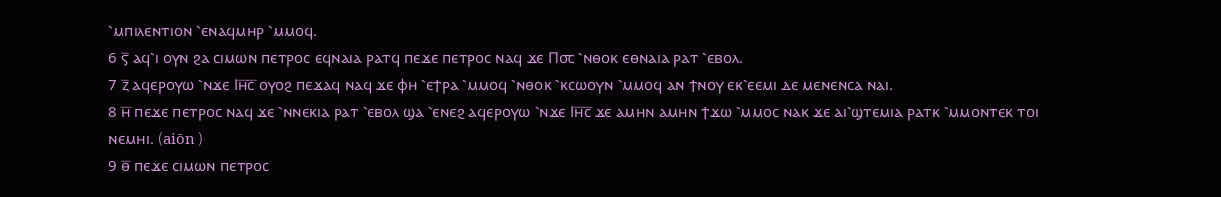⳿ⲙⲡⲓⲗⲉⲛⲧⲓⲟⲛ ⳿ⲉⲛⲁϥⲙⲏⲣ ⳿ⲙⲙⲟϥ.
6 ⲋ̅ ⲁϥ⳿ⲓ ⲟⲩⲛ ϩⲁ ⲥⲓⲙⲱⲛ ⲡⲉⲧⲣⲟⲥ ⲉϥⲛⲁⲓⲁ ⲣⲁⲧϥ ⲡⲉϫⲉ ⲡⲉⲧⲣⲟⲥ ⲛⲁϥ ϫⲉ Ⲡ⳪ ⳿ⲛⲑⲟⲕ ⲉⲑⲛⲁⲓⲁ ⲣⲁⲧ ⳿ⲉⲃⲟⲗ.
7 ⲍ̅ ⲁϥⲉⲣⲟⲩⲱ ⳿ⲛϫⲉ Ⲓⲏ̅ⲥ̅ ⲟⲩⲟϩ ⲡⲉϫⲁϥ ⲛⲁϥ ϫⲉ ⲫⲏ ⳿ⲉϯⲣⲁ ⳿ⲙⲙⲟϥ ⳿ⲛⲑⲟⲕ ⳿ⲕⲥⲱⲟⲩⲛ ⳿ⲙⲙⲟϥ ⲁⲛ ϯⲛⲟⲩ ⲉⲕ⳿ⲉⲉⲙⲓ ⲇⲉ ⲙⲉⲛⲉⲛⲥⲁ ⲛⲁⲓ.
8 ⲏ̅ ⲡⲉϫⲉ ⲡⲉⲧⲣⲟⲥ ⲛⲁϥ ϫⲉ ⳿ⲛⲛⲉⲕⲓⲁ ⲣⲁⲧ ⳿ⲉⲃⲟⲗ ϣⲁ ⳿ⲉⲛⲉϩ ⲁϥⲉⲣⲟⲩⲱ ⳿ⲛϫⲉ Ⲓⲏ̅ⲥ̅ ϫⲉ ⲁⲙⲏⲛ ⲁⲙⲏⲛ ϯϫⲱ ⳿ⲙⲙⲟⲥ ⲛⲁⲕ ϫⲉ ⲁⲓ⳿ϣⲧⲉⲙⲓⲁ ⲣⲁⲧⲕ ⳿ⲙⲙⲟⲛⲧⲉⲕ ⲧⲟⲓ ⲛⲉⲙⲏⲓ. (aiōn )
9 ⲑ̅ ⲡⲉϫⲉ ⲥⲓⲙⲱⲛ ⲡⲉⲧⲣⲟⲥ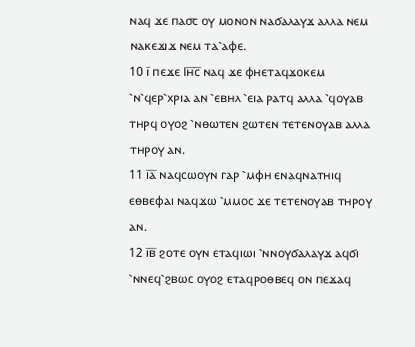ⲛⲁϥ ϫⲉ ⲡⲁ⳪ ⲟⲩ ⲙⲟⲛⲟⲛ ⲛⲁϭⲁⲗⲁⲩϫ ⲁⲗⲗⲁ ⲛⲉⲙ ⲛⲁⲕⲉϫⲓϫ ⲛⲉⲙ ⲧⲁ⳿ⲁⲫⲉ.
10 ⲓ̅ ⲡⲉϫⲉ Ⲓⲏ̅ⲥ̅ ⲛⲁϥ ϫⲉ ⲫⲏⲉⲧⲁϥϫⲟⲕⲉⲙ ⳿ⲛ⳿ϥⲉⲣ⳿ⲭⲣⲓⲁ ⲁⲛ ⳿ⲉⲃⲏⲗ ⳿ⲉⲓⲁ ⲣⲁⲧϥ ⲁⲗⲗⲁ ⳿ϥⲟⲩⲁⲃ ⲧⲏⲣϥ ⲟⲩⲟϩ ⳿ⲛⲑⲱⲧⲉⲛ ϩⲱⲧⲉⲛ ⲧⲉⲧⲉⲛⲟⲩⲁⲃ ⲁⲗⲗⲁ ⲧⲏⲣⲟⲩ ⲁⲛ.
11 ⲓ̅ⲁ̅ ⲛⲁϥⲥⲱⲟⲩⲛ ⲅⲁⲣ ⳿ⲙⲫⲏ ⲉⲛⲁϥⲛⲁⲧⲏⲓϥ ⲉⲑⲃⲉⲫⲁⲓ ⲛⲁϥϫⲱ ⳿ⲙⲙⲟⲥ ϫⲉ ⲧⲉⲧⲉⲛⲟⲩⲁⲃ ⲧⲏⲣⲟⲩ ⲁⲛ.
12 ⲓ̅ⲃ̅ ϩⲟⲧⲉ ⲟⲩⲛ ⲉⲧⲁϥⲓⲱⲓ ⳿ⲛⲛⲟⲩϭⲁⲗⲁⲩϫ ⲁϥϭⲓ ⳿ⲛⲛⲉϥ⳿ϩⲃⲱⲥ ⲟⲩⲟϩ ⲉⲧⲁϥⲣⲟⲑⲃⲉϥ ⲟⲛ ⲡⲉϫⲁϥ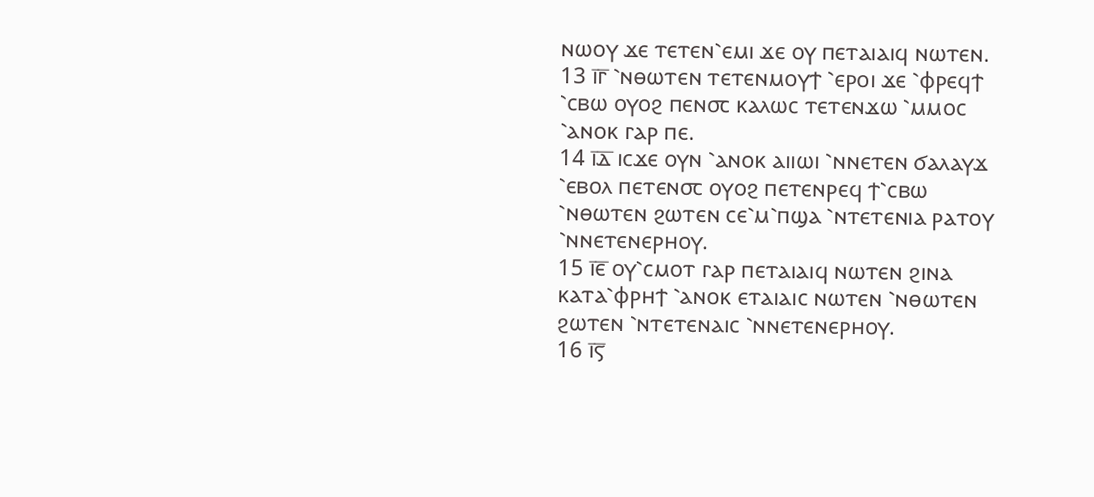ⲛⲱⲟⲩ ϫⲉ ⲧⲉⲧⲉⲛ⳿ⲉⲙⲓ ϫⲉ ⲟⲩ ⲡⲉⲧⲁⲓⲁⲓϥ ⲛⲱⲧⲉⲛ.
13 ⲓ̅ⲅ̅ ⳿ⲛⲑⲱⲧⲉⲛ ⲧⲉⲧⲉⲛⲙⲟⲩϯ ⳿ⲉⲣⲟⲓ ϫⲉ ⳿ⲫⲣⲉϥϯ ⳿ⲥⲃⲱ ⲟⲩⲟϩ ⲡⲉⲛ⳪ ⲕⲁⲗⲱⲥ ⲧⲉⲧⲉⲛϫⲱ ⳿ⲙⲙⲟⲥ ⳿ⲁⲛⲟⲕ ⲅⲁⲣ ⲡⲉ.
14 ⲓ̅ⲇ̅ ⲓⲥϫⲉ ⲟⲩⲛ ⳿ⲁⲛⲟⲕ ⲁⲓⲓⲱⲓ ⳿ⲛⲛⲉⲧⲉⲛ ϭⲁⲗⲁⲩϫ ⳿ⲉⲃⲟⲗ ⲡⲉⲧⲉⲛ⳪ ⲟⲩⲟϩ ⲡⲉⲧⲉⲛⲣⲉϥ ϯ⳿ⲥⲃⲱ ⳿ⲛⲑⲱⲧⲉⲛ ϩⲱⲧⲉⲛ ⲥⲉ⳿ⲙ⳿ⲡϣⲁ ⳿ⲛⲧⲉⲧⲉⲛⲓⲁ ⲣⲁⲧⲟⲩ ⳿ⲛⲛⲉⲧⲉⲛⲉⲣⲏⲟⲩ.
15 ⲓ̅ⲉ̅ ⲟⲩ⳿ⲥⲙⲟⲧ ⲅⲁⲣ ⲡⲉⲧⲁⲓⲁⲓϥ ⲛⲱⲧⲉⲛ ϩⲓⲛⲁ ⲕⲁⲧⲁ⳿ⲫⲣⲏϯ ⳿ⲁⲛⲟⲕ ⲉⲧⲁⲓⲁⲓⲥ ⲛⲱⲧⲉⲛ ⳿ⲛⲑⲱⲧⲉⲛ ϩⲱⲧⲉⲛ ⳿ⲛⲧⲉⲧⲉⲛⲁⲓⲥ ⳿ⲛⲛⲉⲧⲉⲛⲉⲣⲏⲟⲩ.
16 ⲓ̅ⲋ̅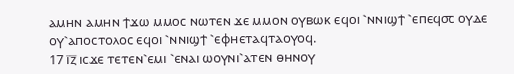ⲁⲙⲏⲛ ⲁⲙⲏⲛ ϯϫⲱ ⲙⲙⲟⲥ ⲛⲱⲧⲉⲛ ϫⲉ ⲙⲙⲟⲛ ⲟⲩⲃⲱⲕ ⲉϥⲟⲓ ⳿ⲛⲛⲓϣϯ ⳿ⲉⲡⲉϥ⳪ ⲟⲩⲇⲉ ⲟⲩ⳿ⲁⲡⲟⲥⲧⲟⲗⲟⲥ ⲉϥⲟⲓ ⳿ⲛⲛⲓϣϯ ⳿ⲉⲫⲏⲉⲧⲁϥⲧⲁⲟⲩⲟϥ.
17 ⲓ̅ⲍ̅ ⲓⲥϫⲉ ⲧⲉⲧⲉⲛ⳿ⲉⲙⲓ ⳿ⲉⲛⲁⲓ ⲱⲟⲩⲛⲓ⳿ⲁⲧⲉⲛ ⲑⲏⲛⲟⲩ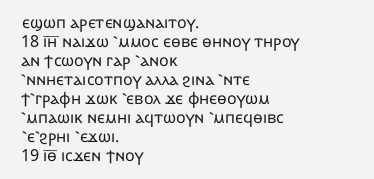ⲉϣⲱⲡ ⲁⲣⲉⲧⲉⲛϣⲁⲛⲁⲓⲧⲟⲩ.
18 ⲓ̅ⲏ̅ ⲛⲁⲓϫⲱ ⳿ⲙⲙⲟⲥ ⲉⲑⲃⲉ ⲑⲏⲛⲟⲩ ⲧⲏⲣⲟⲩ ⲁⲛ ϯⲥⲱⲟⲩⲛ ⲅⲁⲣ ⳿ⲁⲛⲟⲕ ⳿ⲛⲛⲏⲉⲧⲁⲓⲥⲟⲧⲡⲟⲩ ⲁⲗⲗⲁ ϩⲓⲛⲁ ⳿ⲛⲧⲉ ϯ⳿ⲅⲣⲁⲫⲏ ϫⲱⲕ ⳿ⲉⲃⲟⲗ ϫⲉ ⲫⲏⲉⲑⲟⲩⲱⲙ ⳿ⲙⲡⲁⲱⲓⲕ ⲛⲉⲙⲏⲓ ⲁϥⲧⲱⲟⲩⲛ ⳿ⲙⲡⲉϥⲑⲓⲃⲥ ⳿ⲉ⳿ϩⲣⲏⲓ ⳿ⲉϫⲱⲓ.
19 ⲓ̅ⲑ̅ ⲓⲥϫⲉⲛ ϯⲛⲟⲩ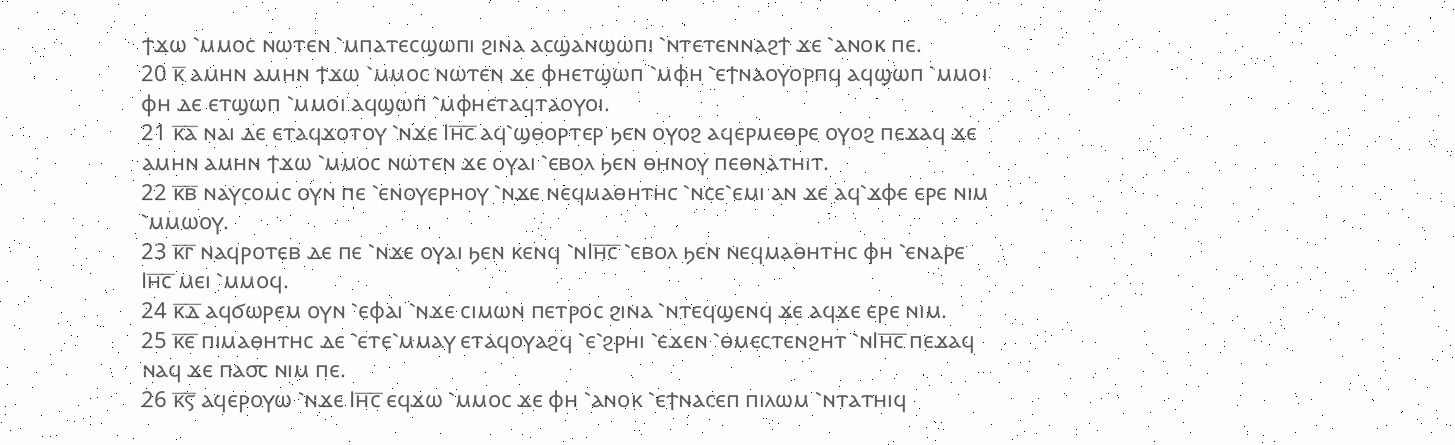ϯϫⲱ ⳿ⲙⲙⲟⲥ ⲛⲱⲧⲉⲛ ⳿ⲙⲡⲁⲧⲉⲥϣⲱⲡⲓ ϩⲓⲛⲁ ⲁⲥϣⲁⲛϣⲱⲡⲓ ⳿ⲛⲧⲉⲧⲉⲛⲛⲁϩϯ ϫⲉ ⳿ⲁⲛⲟⲕ ⲡⲉ.
20 ⲕ̅ ⲁⲙⲏⲛ ⲁⲙⲏⲛ ϯϫⲱ ⳿ⲙⲙⲟⲥ ⲛⲱⲧⲉⲛ ϫⲉ ⲫⲏⲉⲧϣⲱⲡ ⳿ⲙⲫⲏ ⳿ⲉϯⲛⲁⲟⲩⲟⲣⲡϥ ⲁϥϣⲱⲡ ⳿ⲙⲙⲟⲓ ⲫⲏ ⲇⲉ ⲉⲧϣⲱⲡ ⳿ⲙⲙⲟⲓ ⲁϥϣⲱⲡ ⳿ⲙⲫⲏⲉⲧⲁϥⲧⲁⲟⲩⲟⲓ.
21 ⲕ̅ⲁ̅ ⲛⲁⲓ ⲇⲉ ⲉⲧⲁϥϫⲟⲧⲟⲩ ⳿ⲛϫⲉ Ⲓⲏ̅ⲥ̅ ⲁϥ⳿ϣⲑⲟⲣⲧⲉⲣ ϧⲉⲛ ⲟⲩⲟϩ ⲁϥⲉⲣⲙⲉⲑⲣⲉ ⲟⲩⲟϩ ⲡⲉϫⲁϥ ϫⲉ ⲁⲙⲏⲛ ⲁⲙⲏⲛ ϯϫⲱ ⳿ⲙⲙⲟⲥ ⲛⲱⲧⲉⲛ ϫⲉ ⲟⲩⲁⲓ ⳿ⲉⲃⲟⲗ ϧⲉⲛ ⲑⲏⲛⲟⲩ ⲡⲉⲑⲛⲁⲧⲏⲓⲧ.
22 ⲕ̅ⲃ̅ ⲛⲁⲩⲥⲟⲙⲥ ⲟⲩⲛ ⲡⲉ ⳿ⲉⲛⲟⲩⲉⲣⲏⲟⲩ ⳿ⲛϫⲉ ⲛⲉϥⲙⲁⲑⲏⲧⲏⲥ ⳿ⲛⲥⲉ⳿ⲉⲙⲓ ⲁⲛ ϫⲉ ⲁϥ⳿ϫⲫⲉ ⲉⲣⲉ ⲛⲓⲙ ⳿ⲙⲙⲱⲟⲩ.
23 ⲕ̅ⲅ̅ ⲛⲁϥⲣⲟⲧⲉⲃ ⲇⲉ ⲡⲉ ⳿ⲛϫⲉ ⲟⲩⲁⲓ ϧⲉⲛ ⲕⲉⲛϥ ⳿ⲛⲒⲏ̅ⲥ̅ ⳿ⲉⲃⲟⲗ ϧⲉⲛ ⲛⲉϥⲙⲁⲑⲏⲧⲏⲥ ⲫⲏ ⳿ⲉⲛⲁⲣⲉ Ⲓⲏ̅ⲥ̅ ⲙⲉⲓ ⳿ⲙⲙⲟϥ.
24 ⲕ̅ⲇ̅ ⲁϥϭⲱⲣⲉⲙ ⲟⲩⲛ ⳿ⲉⲫⲁⲓ ⳿ⲛϫⲉ ⲥⲓⲙⲱⲛ ⲡⲉⲧⲣⲟⲥ ϩⲓⲛⲁ ⳿ⲛⲧⲉϥϣⲉⲛϥ ϫⲉ ⲁϥϫⲉ ⲉⲣⲉ ⲛⲓⲙ.
25 ⲕ̅ⲉ̅ ⲡⲓⲙⲁⲑⲏⲧⲏⲥ ⲇⲉ ⳿ⲉⲧⲉ⳿ⲙⲙⲁⲩ ⲉⲧⲁϥⲟⲩⲁϩϥ ⳿ⲉ⳿ϩⲣⲏⲓ ⳿ⲉϫⲉⲛ ⳿ⲑⲙⲉⲥⲧⲉⲛϩⲏⲧ ⳿ⲛⲒⲏ̅ⲥ̅ ⲡⲉϫⲁϥ ⲛⲁϥ ϫⲉ ⲡⲁ⳪ ⲛⲓⲙ ⲡⲉ.
26 ⲕ̅ⲋ̅ ⲁϥⲉⲣⲟⲩⲱ ⳿ⲛϫⲉ Ⲓⲏ̅ⲥ̅ ⲉϥϫⲱ ⳿ⲙⲙⲟⲥ ϫⲉ ⲫⲏ ⳿ⲁⲛⲟⲕ ⳿ⲉϯⲛⲁⲥⲉⲡ ⲡⲓⲗⲱⲙ ⳿ⲛⲧⲁⲧⲏⲓϥ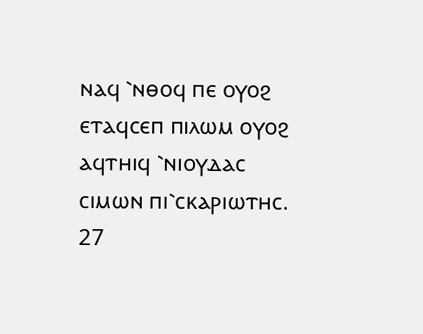ⲛⲁϥ ⳿ⲛⲑⲟϥ ⲡⲉ ⲟⲩⲟϩ ⲉⲧⲁϥⲥⲉⲡ ⲡⲓⲗⲱⲙ ⲟⲩⲟϩ ⲁϥⲧⲏⲓϥ ⳿ⲛⲓⲟⲩⲇⲁⲥ ⲥⲓⲙⲱⲛ ⲡⲓ⳿ⲥⲕⲁⲣⲓⲱⲧⲏⲥ.
27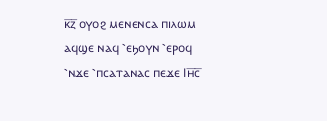ⲕ̅ⲍ̅ ⲟⲩⲟϩ ⲙⲉⲛⲉⲛⲥⲁ ⲡⲓⲗⲱⲙ ⲁϥϣⲉ ⲛⲁϥ ⳿ⲉϧⲟⲩⲛ ⳿ⲉⲣⲟϥ ⳿ⲛϫⲉ ⳿ⲡⲥⲁⲧⲁⲛⲁⲥ ⲡⲉϫⲉ Ⲓⲏ̅ⲥ̅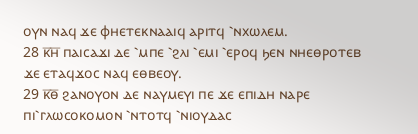ⲟⲩⲛ ⲛⲁϥ ϫⲉ ⲫⲏⲉⲧⲉⲕⲛⲁⲁⲓϥ ⲁⲣⲓⲧϥ ⳿ⲛⲭⲱⲗⲉⲙ.
28 ⲕ̅ⲏ̅ ⲡⲁⲓⲥⲁϫⲓ ⲇⲉ ⳿ⲙⲡⲉ ⳿ϩⲗⲓ ⳿ⲉⲙⲓ ⳿ⲉⲣⲟϥ ϧⲉⲛ ⲛⲏⲉⲑⲣⲟⲧⲉⲃ ϫⲉ ⲉⲧⲁϥϫⲟⲥ ⲛⲁϥ ⲉⲑⲃⲉⲟⲩ.
29 ⲕ̅ⲑ̅ ϩⲁⲛⲟⲩⲟⲛ ⲇⲉ ⲛⲁⲩⲙⲉⲩⲓ ⲡⲉ ϫⲉ ⲉⲡⲓⲇⲏ ⲛⲁⲣⲉ ⲡⲓ⳿ⲅⲗⲱⲥⲟⲕⲟⲙⲟⲛ ⳿ⲛⲧⲟⲧϥ ⳿ⲛⲓⲟⲩⲇⲁⲥ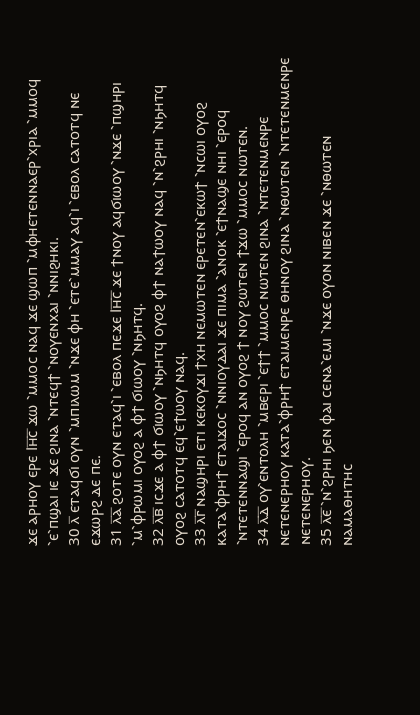ϫⲉ ⲁⲣⲏⲟⲩ ⲉⲣⲉ Ⲓⲏ̅ⲥ̅ ϫⲱ ⳿ⲙⲙⲟⲥ ⲛⲁϥ ϫⲉ ϣⲱⲡ ⳿ⲙⲫⲏⲉⲧⲉⲛⲛⲁⲉⲣ⳿ⲭⲣⲓⲁ ⳿ⲙⲙⲟϥ ⳿ⲉ⳿ⲡϣⲁⲓ ⲓⲉ ϫⲉ ϩⲓⲛⲁ ⳿ⲛⲧⲉϥϯ ⳿ⲛⲟⲩⲉⲛⲭⲁⲓ ⳿ⲛⲛⲓϩⲏⲕⲓ.
30 ⲗ̅ ⲉⲧⲁϥϭⲓ ⲟⲩⲛ ⳿ⲙⲡⲓⲗⲱⲙ ⳿ⲛϫⲉ ⲫⲏ ⳿ⲉⲧⲉ⳿ⲙⲙⲁⲩ ⲁϥ⳿ⲓ ⳿ⲉⲃⲟⲗ ⲥⲁⲧⲟⲧϥ ⲛⲉ ⲉϫⲱⲣϩ ⲇⲉ ⲡⲉ.
31 ⲗ̅ⲁ̅ ϩⲟⲧⲉ ⲟⲩⲛ ⲉⲧⲁϥ⳿ⲓ ⳿ⲉⲃⲟⲗ ⲡⲉϫⲉ Ⲓⲏ̅ⲥ̅ ϫⲉ ϯⲛⲟⲩ ⲁϥϭⲓⲱⲟⲩ ⳿ⲛϫⲉ ⳿ⲡϣⲏⲣⲓ ⳿ⲙ⳿ⲫⲣⲱⲙⲓ ⲟⲩⲟϩ ⲁ ⲫϯ ϭⲓⲱⲟⲩ ⳿ⲛϧⲏⲧϥ.
32 ⲗ̅ⲃ̅ ⲓⲥϫⲉ ⲁ ⲫϯ ϭⲓⲱⲟⲩ ⳿ⲛϧⲏⲧϥ ⲟⲩⲟϩ ⲫϯ ⲛⲁϯⲱⲟⲩ ⲛⲁϥ ⳿ⲛ⳿ϩⲣⲏⲓ ⳿ⲛϧⲏⲧϥ ⲟⲩⲟϩ ⲥⲁⲧⲟⲧϥ ⲉϥ⳿ⲉϯⲱⲟⲩ ⲛⲁϥ.
33 ⲗ̅ⲅ̅ ⲛⲁϣⲏⲣⲓ ⲉⲧⲓ ⲕⲉⲕⲟⲩϫⲓ ϯⲭⲏ ⲛⲉⲙⲱⲧⲉⲛ ⲉⲣⲉⲧⲉⲛ⳿ⲉⲕⲱϯ ⳿ⲛⲥⲱⲓ ⲟⲩⲟϩ ⲕⲁⲧⲁ⳿ⲫⲣⲏϯ ⲉⲧⲁⲓϫⲟⲥ ⳿ⲛⲛⲓⲟⲩⲇⲁⲓ ϫⲉ ⲡⲓⲙⲁ ⳿ⲁⲛⲟⲕ ⳿ⲉϯⲛⲁϣⲉ ⲛⲏⲓ ⳿ⲉⲣⲟϥ ⳿ⲛⲧⲉⲧⲉⲛⲛⲁϣⲓ ⳿ⲉⲣⲟϥ ⲁⲛ ⲟⲩⲟϩ ϯ ⲛⲟⲩ ϩⲱⲧⲉⲛ ϯϫⲱ ⳿ⲙⲙⲟⲥ ⲛⲱⲧⲉⲛ.
34 ⲗ̅ⲇ̅ ⲟⲩ⳿ⲉⲛⲧⲟⲗⲏ ⳿ⲙⲃⲉⲣⲓ ⳿ⲉϯϯ ⳿ⲙⲙⲟⲥ ⲛⲱⲧⲉⲛ ϩⲓⲛⲁ ⳿ⲛⲧⲉⲧⲉⲛⲙⲉⲛⲣⲉ ⲛⲉⲧⲉⲛⲉⲣⲏⲟⲩ ⲕⲁⲧⲁ⳿ⲫⲣⲏϯ ⲉⲧⲁⲓⲙⲉⲛⲣⲉ ⲑⲏⲛⲟⲩ ϩⲓⲛⲁ ⳿ⲛⲑⲱⲧⲉⲛ ⳿ⲛⲧⲉⲧⲉⲛⲙⲉⲛⲣⲉ ⲛⲉⲧⲉⲛⲉⲣⲏⲟⲩ.
35 ⲗ̅ⲉ̅ ⳿ⲛ⳿ϩⲣⲏⲓ ϧⲉⲛ ⲫⲁⲓ ⲥⲉⲛⲁ⳿ⲉⲙⲓ ⳿ⲛϫⲉ ⲟⲩⲟⲛ ⲛⲓⲃⲉⲛ ϫⲉ ⳿ⲛⲑⲱⲧⲉⲛ ⲛⲁⲙⲁⲑⲏⲧⲏⲥ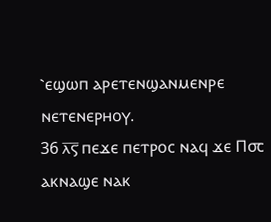⳿ⲉϣⲱⲡ ⲁⲣⲉⲧⲉⲛϣⲁⲛⲙⲉⲛⲣⲉ ⲛⲉⲧⲉⲛⲉⲣⲏⲟⲩ.
36 ⲗ̅ⲋ̅ ⲡⲉϫⲉ ⲡⲉⲧⲣⲟⲥ ⲛⲁϥ ϫⲉ Ⲡ⳪ ⲁⲕⲛⲁϣⲉ ⲛⲁⲕ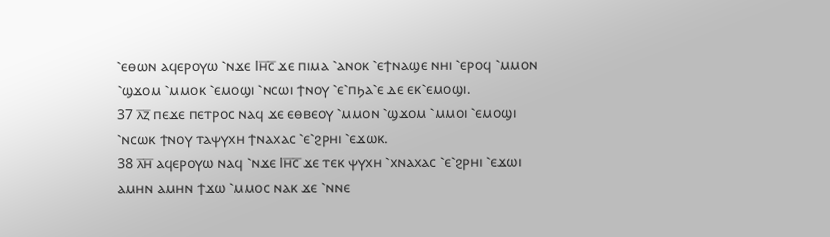⳿ⲉⲑⲱⲛ ⲁϥⲉⲣⲟⲩⲱ ⳿ⲛϫⲉ Ⲓⲏ̅ⲥ̅ ϫⲉ ⲡⲓⲙⲁ ⳿ⲁⲛⲟⲕ ⳿ⲉϯⲛⲁϣⲉ ⲛⲏⲓ ⳿ⲉⲣⲟϥ ⳿ⲙⲙⲟⲛ ⳿ϣϫⲟⲙ ⳿ⲙⲙⲟⲕ ⳿ⲉⲙⲟϣⲓ ⳿ⲛⲥⲱⲓ ϯⲛⲟⲩ ⳿ⲉ⳿ⲡϧⲁ⳿ⲉ ⲇⲉ ⲉⲕ⳿ⲉⲙⲟϣⲓ.
37 ⲗ̅ⲍ̅ ⲡⲉϫⲉ ⲡⲉⲧⲣⲟⲥ ⲛⲁϥ ϫⲉ ⲉⲑⲃⲉⲟⲩ ⳿ⲙⲙⲟⲛ ⳿ϣϫⲟⲙ ⳿ⲙⲙⲟⲓ ⳿ⲉⲙⲟϣⲓ ⳿ⲛⲥⲱⲕ ϯⲛⲟⲩ ⲧⲁⲯⲩⲭⲏ ϯⲛⲁⲭⲁⲥ ⳿ⲉ⳿ϩⲣⲏⲓ ⳿ⲉϫⲱⲕ.
38 ⲗ̅ⲏ̅ ⲁϥⲉⲣⲟⲩⲱ ⲛⲁϥ ⳿ⲛϫⲉ Ⲓⲏ̅ⲥ̅ ϫⲉ ⲧⲉⲕ ⲯⲩⲭⲏ ⳿ⲭⲛⲁⲭⲁⲥ ⳿ⲉ⳿ϩⲣⲏⲓ ⳿ⲉϫⲱⲓ ⲁⲙⲏⲛ ⲁⲙⲏⲛ ϯϫⲱ ⳿ⲙⲙⲟⲥ ⲛⲁⲕ ϫⲉ ⳿ⲛⲛⲉ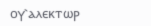ⲟⲩ⳿ⲁⲗⲉⲕⲧⲱⲣ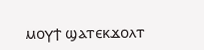ⲙⲟⲩϯ ϣⲁⲧⲉⲕϫⲟⲗⲧ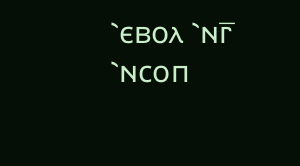⳿ⲉⲃⲟⲗ ⳿ⲛⲅ̅ ⳿ⲛⲥⲟⲡ